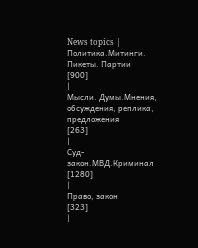News topics |
Политика.Митинги. Пикеты. Партии
[900]
|
Мысли. Думы.Мнения, обсуждения, реплика, предложения
[263]
|
Суд-закон.МВД.Криминал
[1280]
|
Право, закон
[323]
|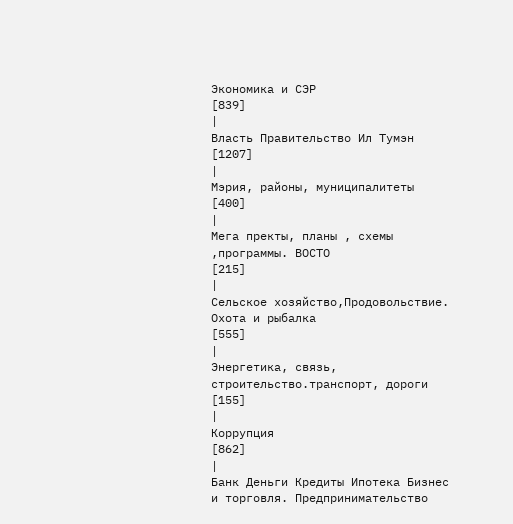Экономика и СЭР
[839]
|
Власть Правительство Ил Тумэн
[1207]
|
Мэрия, районы, муниципалитеты
[400]
|
Мега пректы, планы , схемы ,программы. ВОСТО
[215]
|
Сельское хозяйство,Продовольствие. Охота и рыбалка
[555]
|
Энергетика, связь, строительство.транспорт, дороги
[155]
|
Коррупция
[862]
|
Банк Деньги Кредиты Ипотека Бизнес и торговля. Предпринимательство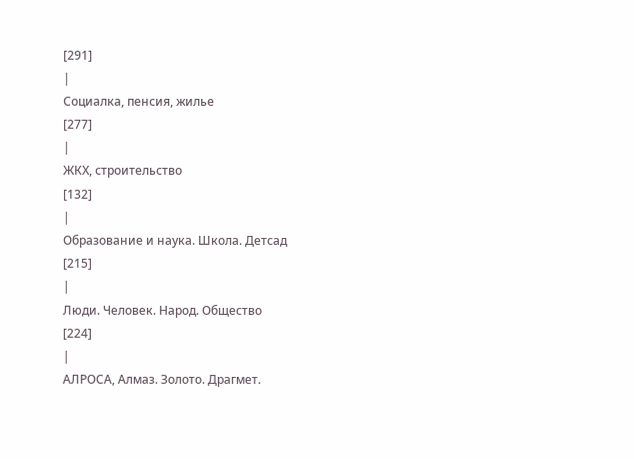[291]
|
Социалка, пенсия, жилье
[277]
|
ЖКХ, строительство
[132]
|
Образование и наука. Школа. Детсад
[215]
|
Люди. Человек. Народ. Общество
[224]
|
АЛРОСА, Алмаз. Золото. Драгмет.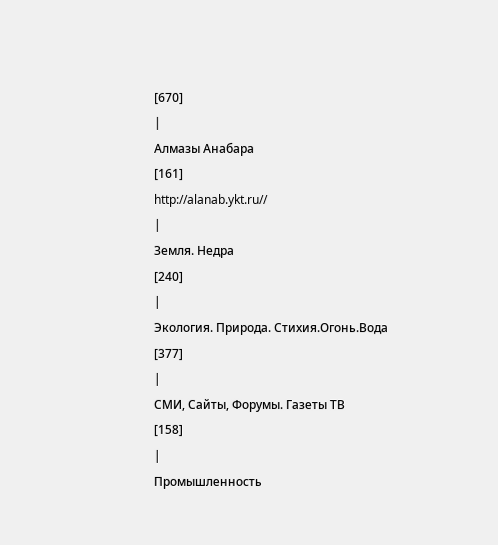[670]
|
Алмазы Анабара
[161]
http://alanab.ykt.ru//
|
Земля. Недра
[240]
|
Экология. Природа. Стихия.Огонь.Вода
[377]
|
СМИ, Сайты, Форумы. Газеты ТВ
[158]
|
Промышленность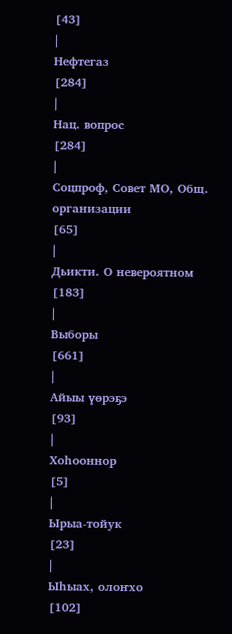[43]
|
Нефтегаз
[284]
|
Нац. вопрос
[284]
|
Соцпроф, Совет МО, Общ. организации
[65]
|
Дьикти. О невероятном
[183]
|
Выборы
[661]
|
Айыы үөрэҕэ
[93]
|
Хоһооннор
[5]
|
Ырыа-тойук
[23]
|
Ыһыах, олоҥхо
[102]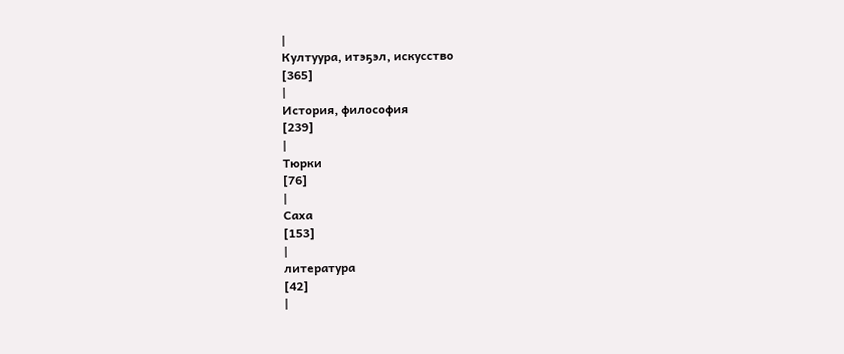|
Култуура, итэҕэл, искусство
[365]
|
История, философия
[239]
|
Тюрки
[76]
|
Саха
[153]
|
литература
[42]
|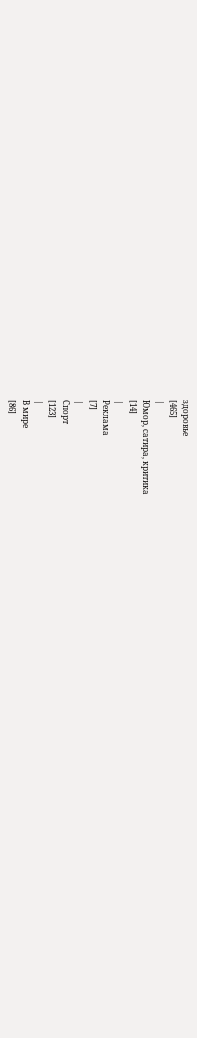здоровье
[465]
|
Юмор, сатира, критика
[14]
|
Реклама
[7]
|
Спорт
[123]
|
В мире
[86]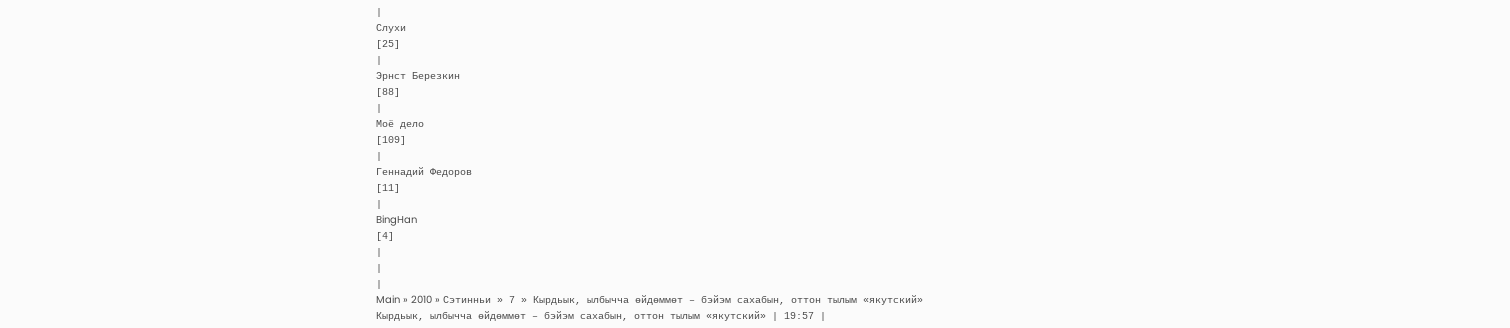|
Слухи
[25]
|
Эрнст Березкин
[88]
|
Моё дело
[109]
|
Геннадий Федоров
[11]
|
BingHan
[4]
|
|
|
Main » 2010 » Сэтинньи » 7 » Кырдьык, ылбычча өйдөммөт – бэйэм сахабын, оттон тылым «якутский»
Кырдьык, ылбычча өйдөммөт – бэйэм сахабын, оттон тылым «якутский» | 19:57 |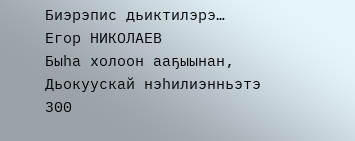Биэрэпис дьиктилэрэ…
Егор НИКОЛАЕВ
Быһа холоон ааҕыынан, Дьокуускай нэһилиэнньэтэ 300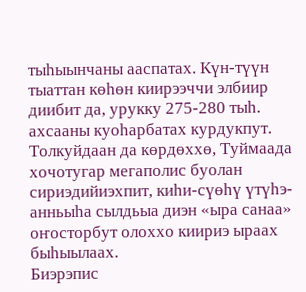тыһыынчаны ааспатах. Күн-түүн тыаттан көһөн киирээччи элбиир диибит да, урукку 275-280 тыһ. ахсааны куоһарбатах курдукпут. Толкуйдаан да көрдөххө, Туймаада хочотугар мегаполис буолан сириэдийиэхпит, киһи-сүөһү үтүһэ-анньыһа сылдьыа диэн «ыра санаа» оҥосторбут олоххо киириэ ыраах быһыылаах.
Биэрэпис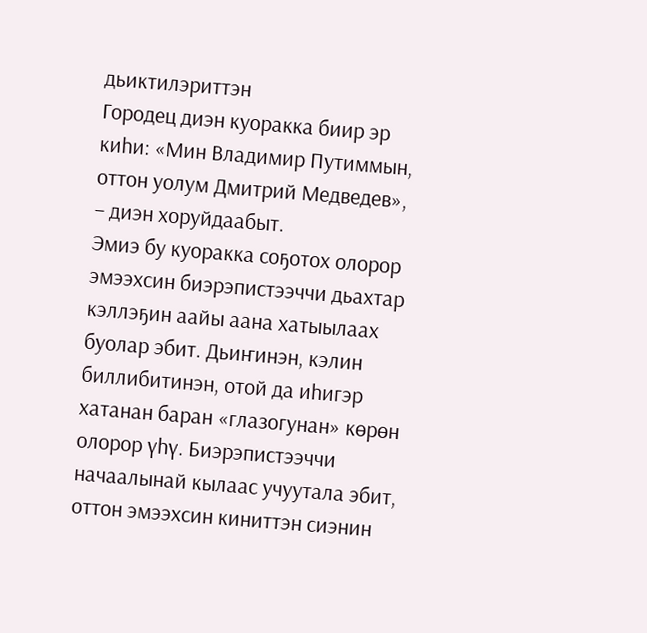дьиктилэриттэн
Городец диэн куоракка биир эр киһи: «Мин Владимир Путиммын, оттон уолум Дмитрий Медведев», – диэн хоруйдаабыт.
Эмиэ бу куоракка соҕотох олорор эмээхсин биэрэпистээччи дьахтар кэллэҕин аайы аана хатыылаах буолар эбит. Дьиҥинэн, кэлин биллибитинэн, отой да иһигэр хатанан баран «глазогунан» көрөн олорор үһү. Биэрэпистээччи начаалынай кылаас учуутала эбит, оттон эмээхсин киниттэн сиэнин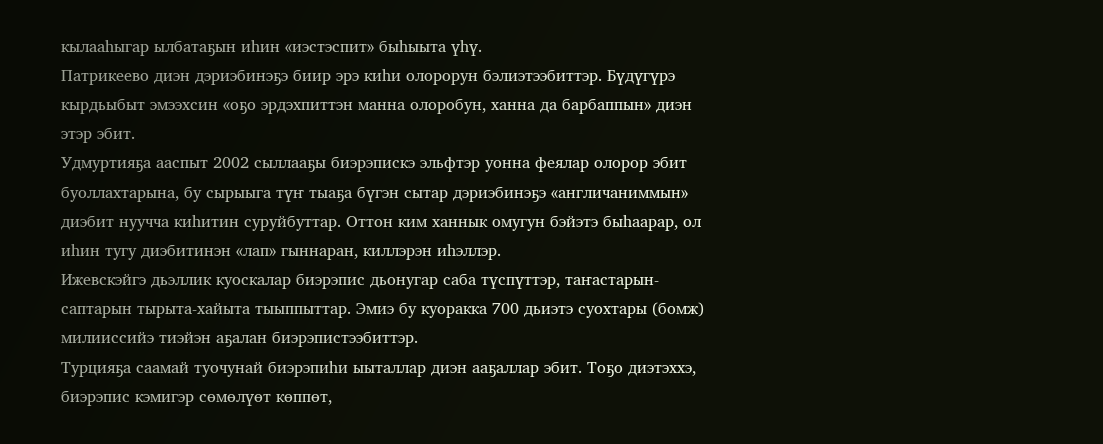кылааһыгар ылбатаҕын иһин «иэстэспит» быһыыта үһү.
Патрикеево диэн дэриэбинэҕэ биир эрэ киһи олорорун бэлиэтээбиттэр. Бүдүгүрэ кырдьыбыт эмээхсин «оҕо эрдэхпиттэн манна олоробун, ханна да барбаппын» диэн этэр эбит.
Удмуртияҕа ааспыт 2002 сыллааҕы биэрэпискэ эльфтэр уонна феялар олорор эбит буоллахтарына, бу сырыыга түҥ тыаҕа бүгэн сытар дэриэбинэҕэ «англичаниммын» диэбит нуучча киһитин суруйбуттар. Оттон ким ханнык омугун бэйэтэ быһаарар, ол иһин тугу диэбитинэн «лап» гыннаран, киллэрэн иһэллэр.
Ижевскэйгэ дьэллик куоскалар биэрэпис дьонугар саба түспүттэр, таҥастарын-саптарын тырыта-хайыта тыыппыттар. Эмиэ бу куоракка 700 дьиэтэ суохтары (бомж) милииссийэ тиэйэн аҕалан биэрэпистээбиттэр.
Турцияҕа саамай туочунай биэрэпиһи ыыталлар диэн ааҕаллар эбит. Тоҕо диэтэххэ, биэрэпис кэмигэр сөмөлүөт көппөт,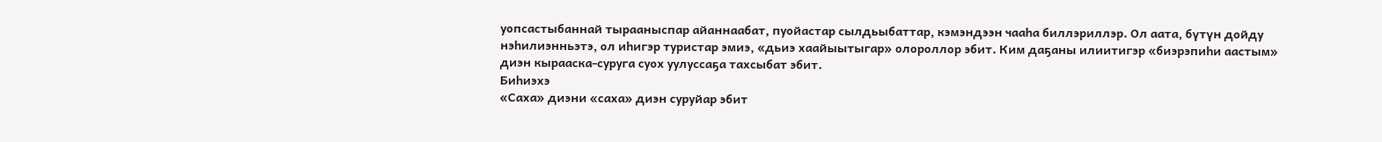уопсастыбаннай тырааныспар айаннаабат, пуойастар сылдьыбаттар, кэмэндээн чааһа биллэриллэр. Ол аата, бүтүн дойду нэһилиэнньэтэ, ол иһигэр туристар эмиэ, «дьиэ хаайыытыгар» олороллор эбит. Ким даҕаны илиитигэр «биэрэпиһи аастым» диэн кырааска-суруга суох уулуссаҕа тахсыбат эбит.
Биһиэхэ
«Саха» диэни «саха» диэн суруйар эбит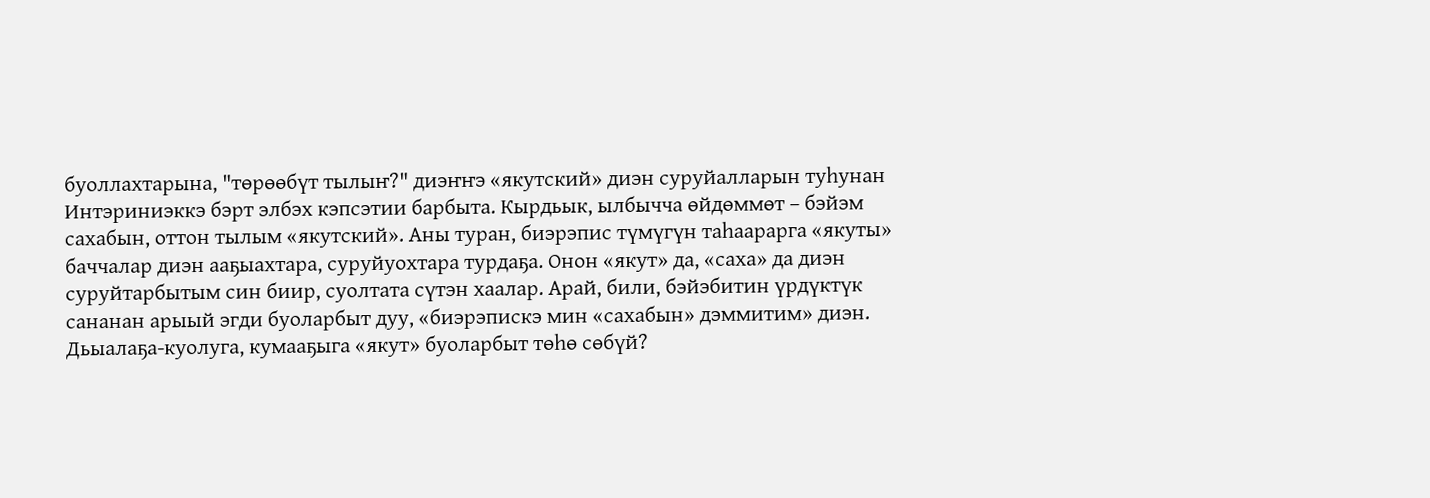буоллахтарына, "төрөөбүт тылыҥ?" диэҥҥэ «якутский» диэн суруйалларын туһунан Интэриниэккэ бэрт элбэх кэпсэтии барбыта. Кырдьык, ылбычча өйдөммөт – бэйэм сахабын, оттон тылым «якутский». Аны туран, биэрэпис түмүгүн таһаарарга «якуты» баччалар диэн ааҕыахтара, суруйуохтара турдаҕа. Онон «якут» да, «саха» да диэн суруйтарбытым син биир, суолтата сүтэн хаалар. Арай, били, бэйэбитин үрдүктүк сананан арыый эгди буоларбыт дуу, «биэрэпискэ мин «сахабын» дэммитим» диэн. Дьыалаҕа-куолуга, кумааҕыга «якут» буоларбыт төһө сөбүй?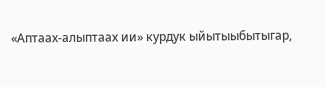«Аптаах-алыптаах ии» курдук ыйытыыбытыгар,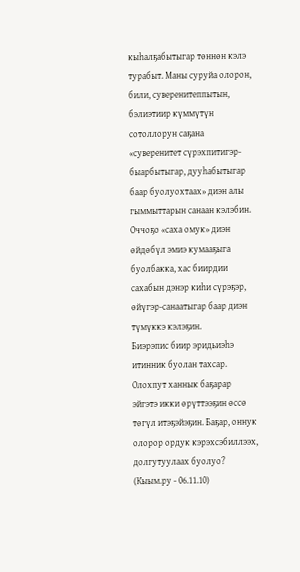кыһалҕабытыгар төннөн кэлэ турабыт. Маны суруйа олорон, били, суверенитеппытын, бэлиэтиир күммүтүн сотоллорун саҕана «суверенитет сүрэхпитигэр-быарбытыгар, дууһабытыгар баар буолуохтаах» диэн алы гыммыттарын санаан кэлэбин. Оччоҕо «саха омук» диэн өйдөбүл эмиэ кумааҕыга буолбакка, хас биирдии сахабын дэнэр киһи сүрэҕэр, өйүгэр-санаатыгар баар диэн түмүккэ кэлэҕин.
Биэрэпис биир эридьиэһэ итинник буолан тахсар. Олохпут ханнык баҕарар эйгэтэ икки өрүттээҕин өссө төгүл итэҕэйэҕин. Баҕар, оннук олорор ордук кэрэхсэбиллээх, долгутуулаах буолуо?
(Кыым.ру - 06.11.10)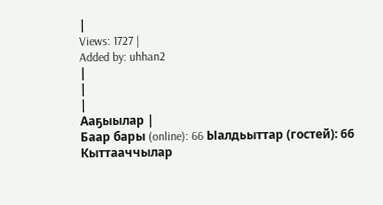|
Views: 1727 |
Added by: uhhan2
|
|
|
Ааҕыылар |
Баар бары (online): 66 Ыалдьыттар (гостей): 66 Кыттааччылар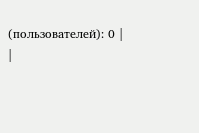(пользователей): 0 |
|